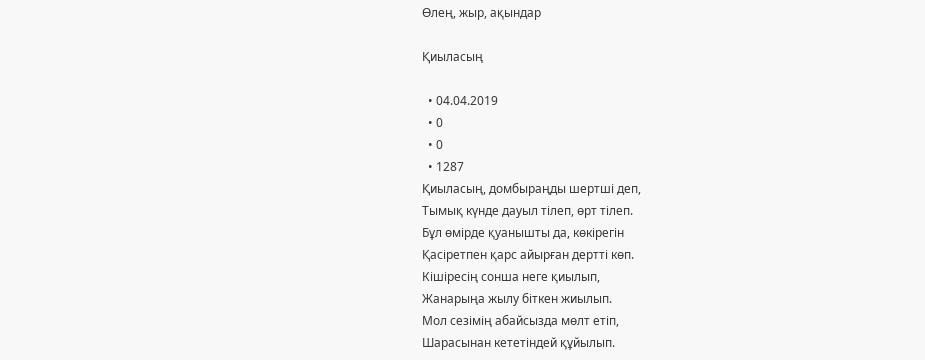Өлең, жыр, ақындар

Қиыласың

  • 04.04.2019
  • 0
  • 0
  • 1287
Қиыласың, домбыраңды шертші деп,
Тымық күнде дауыл тілеп, өрт тілеп.
Бұл өмірде қуанышты да, көкірегін
Қасіретпен қарс айырған дертті көп.
Кішіресің сонша неге қиылып,
Жанарыңа жылу біткен жиылып.
Мол сезімің абайсызда мөлт етіп,
Шарасынан кететіндей құйылып.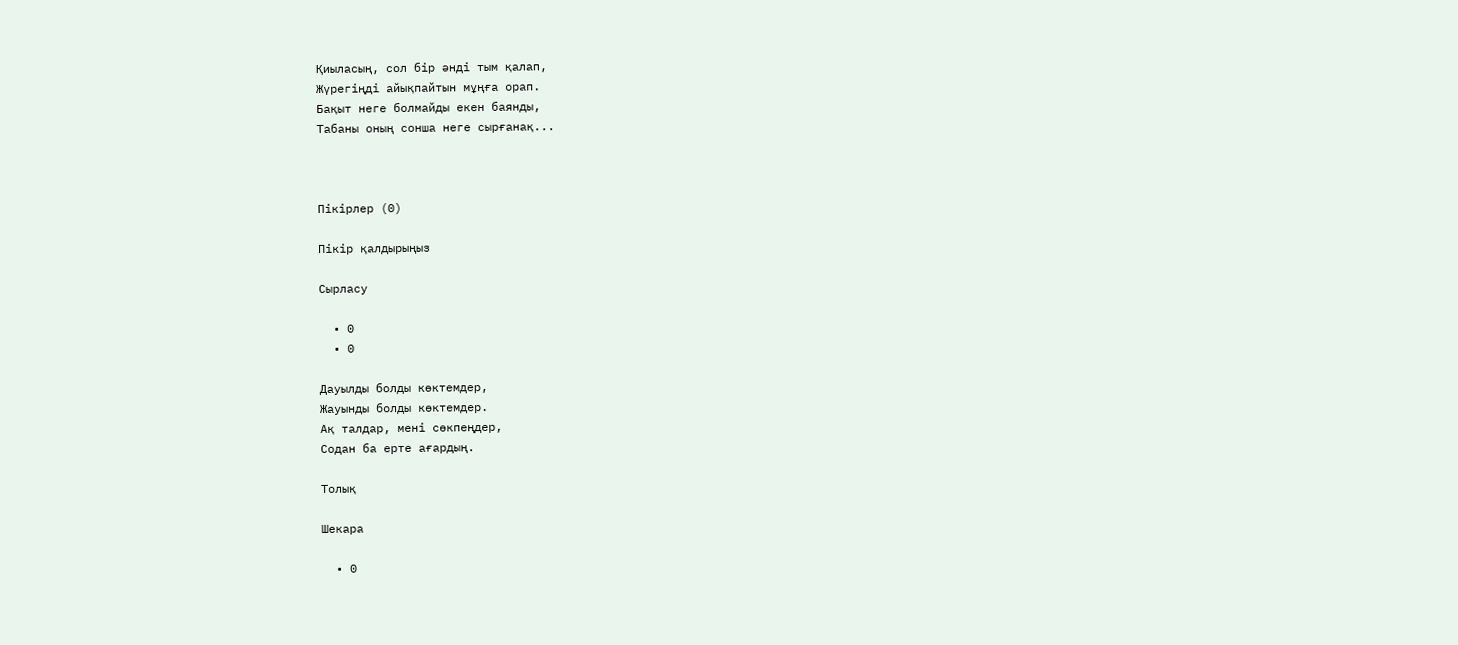Қиыласың, сол бір әнді тым қалап,
Жүрегіңді айықпайтын мұңға орап.
Бақыт неге болмайды екен баянды,
Табаны оның сонша неге сырғанақ...



Пікірлер (0)

Пікір қалдырыңыз

Сырласу

  • 0
  • 0

Дауылды болды көктемдер,
Жауынды болды көктемдер.
Ақ талдар, мені сөкпеңдер,
Содан ба ерте ағардың.

Толық

Шекара

  • 0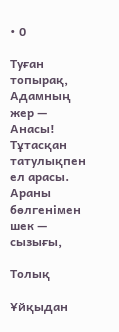• 0

Туған топырақ,
Адамның жер — Анасы!
Тұтасқан татулықпен ел арасы.
Араны бөлгенімен шек — сызығы,

Толық

Ұйқыдан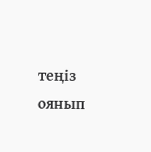теңіз оянып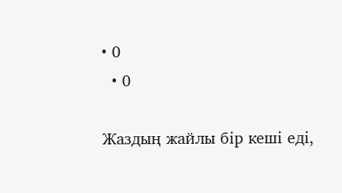• 0
  • 0

Жаздың жайлы бір кеші еді,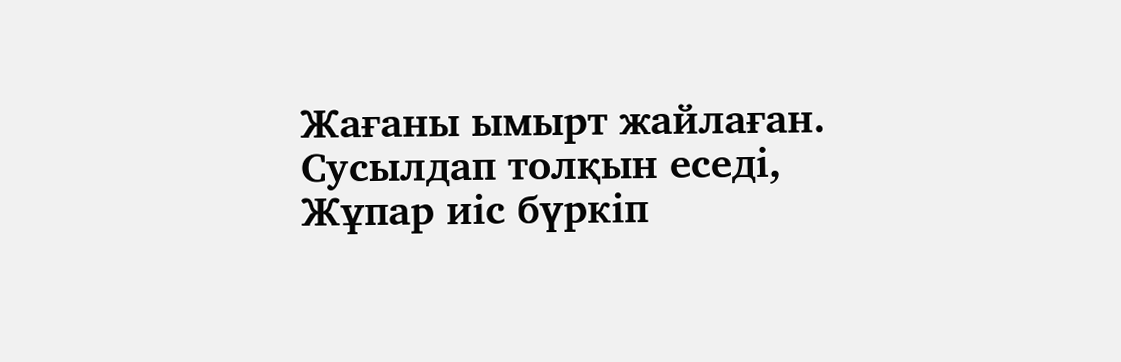Жағаны ымырт жайлаған.
Сусылдап толқын еседі,
Жұпар иіс бүркіп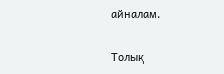айналам.

Толық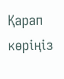Қарап көріңіз